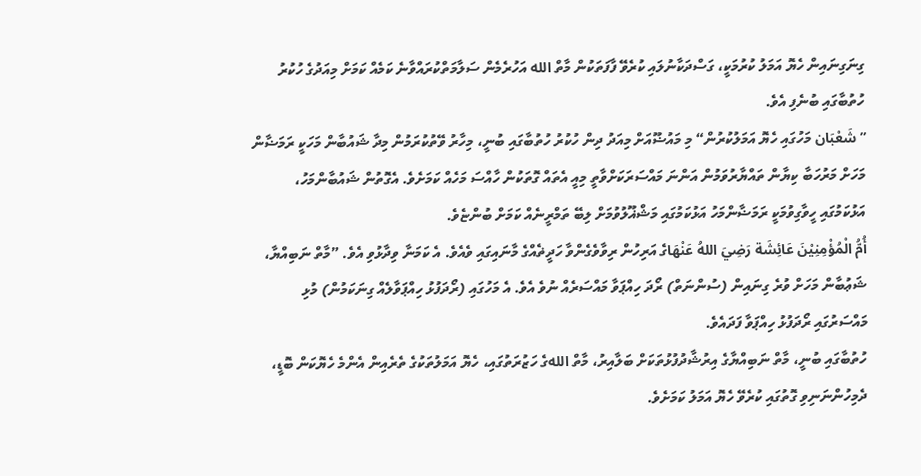ގިނަގިނައިން ހެޔޮ އަމަލު ކުރުމަކީ، ގަސްދަކާނުލައި ކުރެވޭ ފާފަތަކުން މާތް الله އަހުރެމެން ސަލާމަތްކުރައްވާނެ ކަމެއް ކަމަށް މިއަދުގެ ހުކުރު ހުތުބާގައި ބުނެފި އެވެ.
”شَعْبَان މަހުގައި ހެޔޮ އަމަލުކުރުން“ މި މައުޟޫއަށް މިއަދު ދިން ހުކުރު ހުތުބާގައި ބުނީ، މިހާރު ވޭތުކުރަމުން މިދާ ޝައުބާން މަހަކީ ރަމަޟާން މަހަށް މަރުހަބާ ކިޔާން ތައްޔާރުވަމުން އަންނަ މައްސަރަކަށްވާތީ މިއީ އެތައް ގޮތަކުން ހާއްސަ މަހެއް ކަމަށެވެ. އެގޮތުން ޝައުބާންމަހު، އަޅުކަމުގައި ހީވާގިވުމަކީ ރަމަޟާންމަހު އަޅުކަމުގައި މަޝްޣޫލުވުމަށް ލިބޭ ތަމްރީނެއް ކަމަށް ބުންޏެވެ.
أُمُّ الْمُؤْمِنِيْنَ عَائِشَة رَضِيَ اللهُ عَنْهَاގެ އަރިހުން ރިވާވެގެންވާ ހަދީޡެއްގެ މާނައިގައި ވެއެވެ. އެ ކަމަނާ ވިދާޅުވި އެވެ. ”މާތް ނަބިއްޔާ، ޝަޢުބާން މަހަށް ވުރެ ގިނައިން (ސުންނަތް) ރޯދަ ހިއްޕަވާ މައްސަރެއް ނުވެ އެވެ. އެ މަހުގައި (ރޯދަފުޅު ހިއްޕަވާލެއް ގިނަކަމުން) މުޅި މައްސަރުގައި ރޯދަފުޅު ހިއްޕަވާ ފަދައެވެ.
ހުތުބާގައި ބުނީ، މާތް ނަބިއްޔާގެ އިރުޝާދުފުޅުތަކަށް ބަލާއިރު، މާތް اللهގެ ހަޒުރަތުގައި، ހެޔޮ އަމަލުތަކުގެ ތެރެއިން އެންމެ ހެޔޮކަން ބޮޑީ، ދެމިހުންނަނިވި ގޮތުގައި ކުރެވޭ ހެޔޮ އަމަލު ކަމަށެވެ.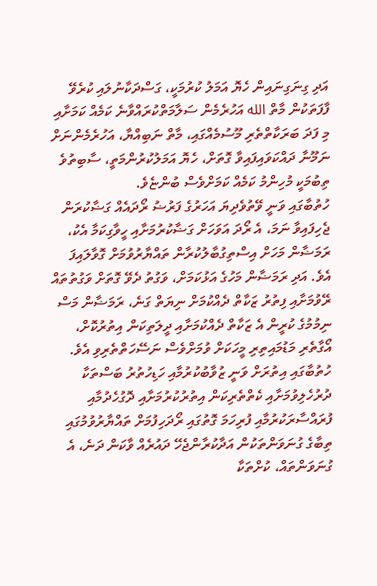އަދި ގިނަގިނައިން ހެޔޮ އަމަލު ކުރުމަކީ، ގަސްދަކާނުލައި ކުރެވޭ ފާފަތަކުން މާތް الله އަހުރެމެން ސަލާމަތްކުރައްވާނެ ކަމެއް ކަމަށާއި މި ފަދަ ބަރަކާތްތެރި މޫސުމެއްގައި، މާތް ނަބިއްޔާ، އަހުރެމެންނަށް ނަމޫނާ ދައްކަވައިފައިވާ ގޮތަށް، ހެޔޮ އަމަލުކުރުންމަތީ، ސާބިތުވެ ތިބުމަކީ މުހިންމު ކަމެއް ކަމަށްވެސް ބުންޏެވެ.
ހުތުބާގައި ވަނީ ވޭތުވެދިޔަ އަހަރުގެ ފަރުޟު ރޯދައެއް ގަޟާކުރަން ޖެހިފައިވާ ނަމަ، އެ ރޯދަ އަވަހަށް ގަޟާކުރުމަށާއި ހީވާގިކަމާ އެކު، ރަމަޟާން މަހަށް އިސްތިގުބާލުކުރާން ތައްޔާރުވުމަށް ގޮވާލައިފަ އެވެ. އަދި ރަމަޟާން މަހުގެ އަޅުކަމަށް، ވަގުތު ދެވޭ ގޮތަށް ވަގުތުތައް ރޭވުމަށާއި ފިތުރު ޒަކާތް ދެއްކުމަށް ނިޔަތް ގަނެ، ރަމަޟާން މަސް ނިމުމުގެ ކުރީން އެ ޒަކާތް ދެއްކުމަށާއި ދީލަތިކަން އިތުރުކޮށް، އޯގާތެރި މަޑުމައިތިރި މީހަކަށް ވުމަށްވެސް ނަސޭހަތްތެރިވި އެވެ.
ހުތުބާގައި އިތުރަށް ވަނީ ޒުވާބުކުރުމާއި ހަޑިހުތުރު ބަސްތަކާ ދުރުހެލިވުމަށާއި ކެތްތެރިކަން އިތުރުކުރުމަށާއި ދޮގުހެދުމާއި ފުރައްސާރަކުރުމާއި ފުރިހަމަ ގޮތުގައި ރޯދަހިފުމަށް ތައްޔާރުވުމުގައި ތިބާގެ ގުނަވަންތަކުން އަދާކުރާންޖެހޭ ދައުރެއް ވާކަން ދަނެ، އެ ގުނަވަންތައް، ކުށްތަކާ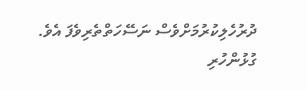ދުރުހެލިކުރުމަށްވެސް ނަސޭހަތްތެރިވެފަ އެވެ.
ގުޅުންހުރި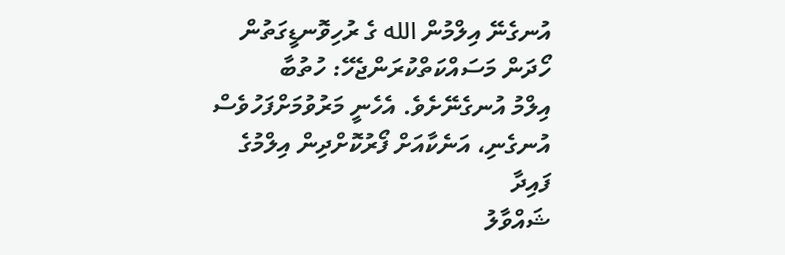އުނގެނޭ އިލްމުން الله ގެ ރުހިވޮނޑީގަތުން ހޯދަން މަސައްކަތްކުރަންޖެހޭ: ހުތުބާ
އިލްމު އުނގެނޭށެވެ. އެހެނީ މަރުވުމަށްފަހުވެސް އުނގެނި، އަނެކާއަށް ފޯރުކޮށްދިން އިލްމުގެ ފައިދާ
ޝައްވާލު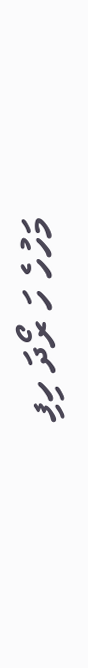މަހުހެ ހަ ރޯދަ ހިފި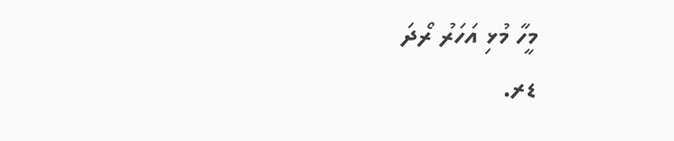މީހާ މުޅި އަހަރު ރޯދަ
ޑރ.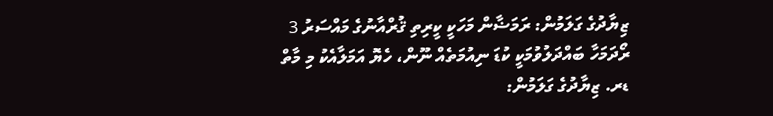ޒިޔާދުގެ ގަލަމުން: ރަމަޟާން މަހަކީ ކީރިތި ޤުރްއާނުގެ މައްސަރު 3
ރޯދަމަހާ ބައްދަލުވުމަކީ ކުޑަ ނިއުމަތެއް ނޫން، ހެޔޮ އަމަލާއެކު މި މާތް
ޑރ. ޒިޔާދުގެ ގަލަމުން: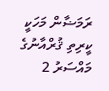ރަމަޟާން މަހަކީ ކީރިތި ޤުރްއާނުގެ މައްސަރު 2